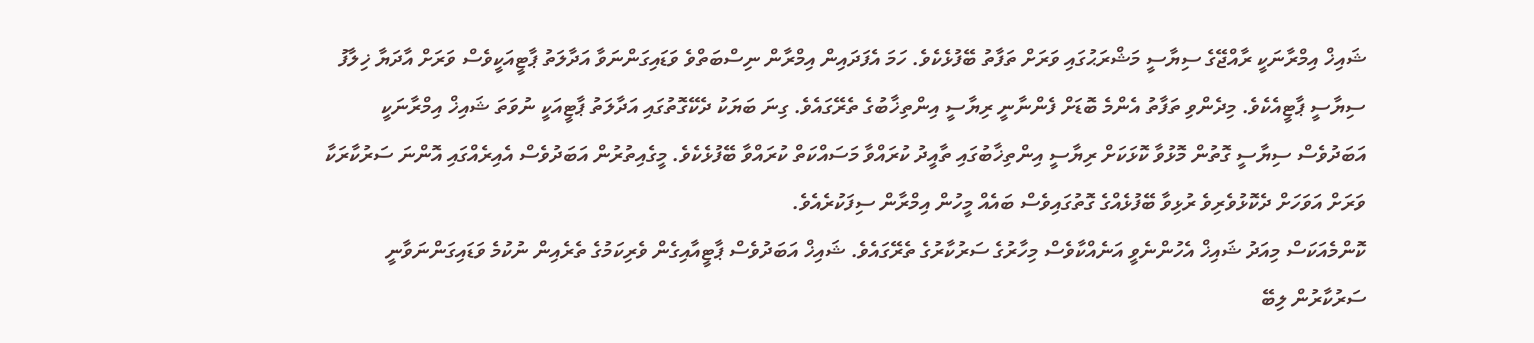ޝައިޚް އިމްރާނަކީ ރާއްޖޭގެ ސިޔާސީ މަޝްރަޙުގައި ވަރަށް ތަފާތު ބޭފުޅެކެވެ. ހަމަ އެފަދައިން އިމްރާން ނިސްބަތްވެ ވަޑައިގަންނަވާ އަދާލަތު ޕާޓީއަކީވެސް ވަރަށް އާދަޔާ ޚިލާފު ސިޔާސީ ޕާޓީއެކެވެ. މިދެންވި ތަފާތު އެންމެ ބޮޑަށް ފެންނާނީ ރިޔާސީ އިންތިޚާބުގެ ތެރޭގައެވެ. ގިނަ ބަޔަކު ދެކޭގޮތުގައި އަދާލަތު ޕާޓީއަކީ ނުވަތަ ޝައިޚް އިމްރާނަކީ އަބަދުވެސް ސިޔާސީ ގޮތުން މޮޅުވާ ކޮޅަކަށް ރިޔާސީ އިންތިޚާބުގައި ތާއީދު ކުރައްވާ މަސައްކަތް ކުރައްވާ ބޭފުޅެކެވެ. މީގެއިތުރުން އަބަދުވެސް އެއިރެއްގައި އޮންނަ ސަރުކާރަކާ ވަރަށް އަވަހަށް ދެކޮޅުވެރިވެ ރުޅިވާ ބޭފުޅެއްގެ ގޮތުގައިވެސް ބައެއް މީހުން އިމްރާން ސިފަކުރެއެވެ.
ކޮންމެއަކަސް މިއަދު ޝައިޚް އެހުންނެވީ އަނެއްކާވެސް މިހާރުގެ ސަރުކާރުގެ ތެރޭގައެވެ. ޝައިޚް އަބަދުވެސް ޕާޓީއާއިގެން ވެރިކަމުގެ ތެރެއިން ނުކުމެ ވަޑައިގަންނަވާނީ ސަރުކާރުން ލިބޭ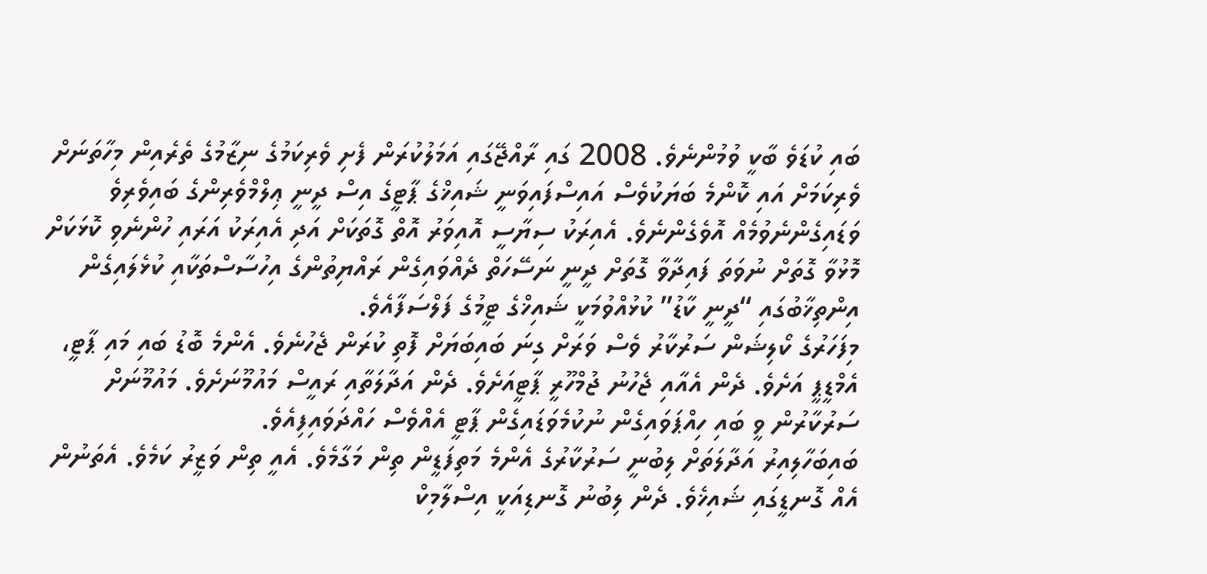ބައި ކުޑަވެ ބާކީ ވުމުންނެވެ. 2008 ގައި ރާއްޖޭގައި އަމަލުކުރަން ފެށި ވެރިކަމުގެ ނިޒާމުގެ ތެރެއިން މިހާތަނަށް ވެރިކަމަށް އައި ކޮންމެ ބަޔަކުވެސް އައިސްފައިވަނީ ޝައިޚްގެ ޕާޓީގެ އިސް ދީނީ ޢިލްމްވެރިންގެ ބައިވެރިވެ ވަޑައިގެންނެވުމެއް އޮވެގެންނެވެ. އެއިރަކު ސިޔާސީ އޮއިވަރު އޮތް ގޮތަކަށް އަދި އެއިރަކު އަރައި ހުންނެވި ކޮޅަކަށް މޮޅުވާ ގޮތަށް ނުވަތަ ފައިދާވާ ގޮތަށް ދީނީ ނަސޭހަތް ދެއްވައިގެން ރައްޔިތުންގެ އިހުސާސްތަކާއި ކުޅެލައިގެން އިންތިޚާބުގައި “ދީނީ ކާޑު” ކުޅުއްވުމަކީ ޝައިޚްގެ ޓީމުގެ ފަލްސަފާއެވެ.
މިފަހަރުގެ ކޯލިޝަން ސަރުކާރު ވެސް ވަރަށް ގިނަ ބައިބަޔަށް ފޮތި ކުރަން ޖެހުނެވެ. އެންމެ ބޮޑު ބައި މައި ޕާޓީ، އެމްޑީޕީ އަށެވެ. ދެން އެއާއި ޖެހުނު ޖުމްހޫރީ ޕާޓީއަށެވެ. ދެން އަދާލަތާއި ރައީސް މައުމޫނަށެވެ. މައުމޫނަށް ސަރުކާރުން ވީ ބައި ހިއްޕަވައިގެން ނުކުމެވަޑައިގެން ޕާޓީ އެއްވެސް ހައްދަވައިފިއެވެ.
ބައިބަހާލިއިރު އަދާލަތަށް ލިބުނީ ސަރުކާރުގެ އެންމެ މަތިފަޑީން ތިން މަގާމެވެ. އެއީ ތިން ވަޒީރު ކަމެވެ. އެތަނުން އެއް ގޮނޑީގައި ޝައިޚެވެ. ދެން ލިބުނު ގޮނޑިއަކީ އިސްލާމިކް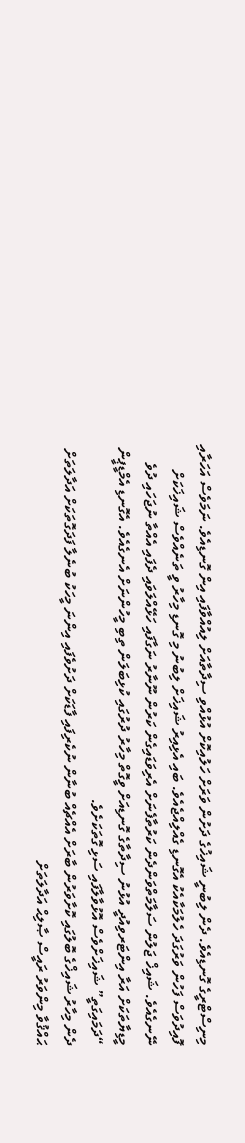މިނިސްޓްރީގެ ގޮނޑިއެވެ. ދެން ލިބުނީ ޝައިޚުގެ ދަށުން ވަރަށް ހަލުއިކޮށް އުޅުއްވި ސިދާތާއަށް ލިއުއްވާފައި އިން ގޮނޑިއެވެ. ނަމަވެސް އަހަރާއި ފޮއިދުވަސް ފަހުން ވަރުގަދަ ހެލުމަކާއެކު އެގޮނޑި ގެއްލިއްޖެއެވެ. ބައި އެޅިއިރު ޝައިޚަށް ލިބުނު މި ގޮނޑި މިހާރު ވީ ތަނެއްވެސް ޝައިޚަކަށް ނޭނގެއެވެ. ޝައިޚް ޖަލުން ސަލާމަތްވަންދެން ކަރުތާފެނަށް އެރިވަޑައިގެން ކަރުން ނޫނާރު ނަގާފައި ހަޅޭއްލަވައި ދެފައި އެއްތާ ނުޖަހައި ދުވެ މީޑިޔާތަކަށް އަރާ އިންޓަރވިއުދީ އުޅުނު ސިދާތާގެ ގޮނޑިއަށް ވީގޮތް މިހާރު ދުރުގައި ކުޅިބަލަން ތިބި މީހުންނަށް އެނގެއެވެ. އެގޮނޑި އެމްޑީޕީން “ދަމައިގަތީ” ޝައިޚަށްވެސް އޮޅުވާލާފައި ސަޅި ގޮތަކަށެވެ.
ދެން މިހާރު ޝައިޚްގެ ބޮލުގައި ކޮށާވަރުން ބާރަށް އެއްޗެއް ބުނާން ނުކެރިފައި ފާޑަކަށް ދަށުވެފައި އިންނަ މީހަކު ބުނެލާ ފަދަގޮތަކަށް އަދާލަތަށް ޙައްޤުވާ މިންވަރު ރައީސް ޞާލިޙް އަދާލަތަށް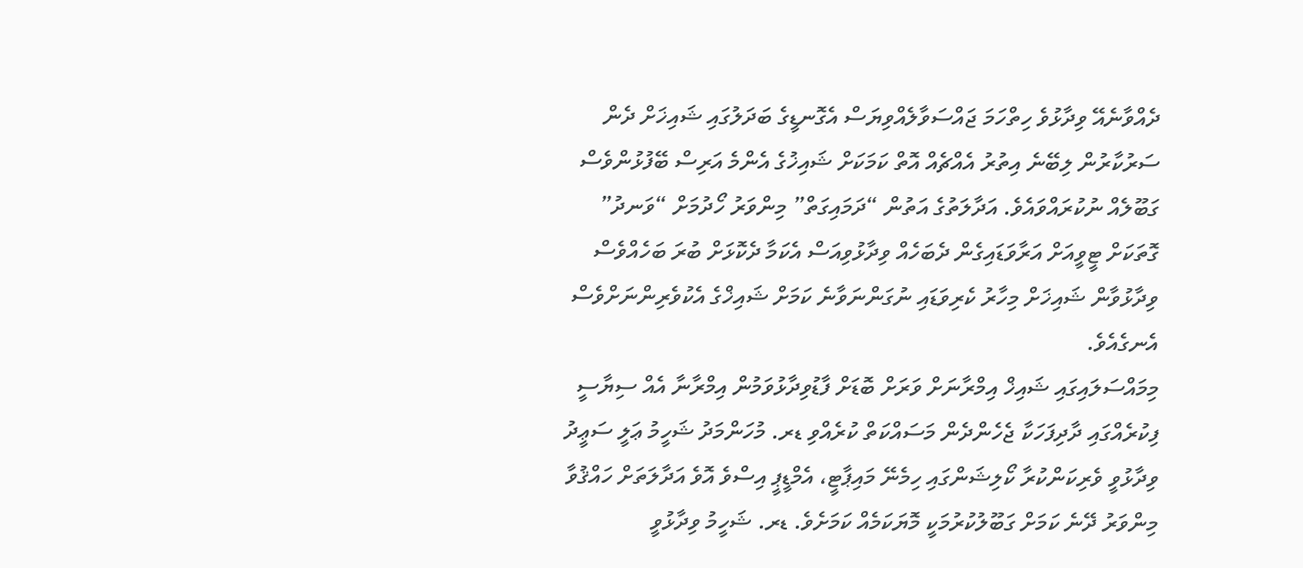ދެއްވާނެއޭ ވިދާޅުވެ ހިތްހަމަ ޖައްސަވާލެއްވިޔަސް އެގޮނޑީގެ ބަދަލުގައި ޝައިޚަށް ދެން ސަރުކާރުން ލިބޭނެ އިތުރު އެއްޗެއް އޮތް ކަމަކަށް ޝައިޚުގެ އެންމެ އަރިސް ބޭފުޅުންވެސް ގަބޫލެއް ނުކުރައްވައެވެ. އަދާލަތުގެ އަތުން “ދަމައިގަތް” މިންވަރު ހޯދުމަށް “ވަނދު” ގޮތަކަށް ޓީވީއަށް އަރާވަޑައިގެން ދެބަހެއް ވިދާޅުވިއަސް އެކަމާ ދެކޮޅަށް ބުރަ ބަހެއްވެސް ވިދާޅުވާން ޝައިޚަށް މިހާރު ކެރިވަޑައި ނުގަންނަވާނެ ކަމަށް ޝައިޚްގެ އެކުވެރިންނަށްވެސް އެނގެއެވެ.
މިމައްސަލައިގައި ޝައިޚް އިމްރާނަށް ވަރަށް ބޮޑަށް ފާޑުވިދާޅުވަމުން އިމްރާނާ އެއް ސިޔާސީ ފިކުރެއްގައި ދާދިފަހަކާ ޖެހެންދެން މަސައްކަތް ކުރެއްވި ޑރ. މުހަންމަދު ޝަހީމު ޢަލީ ސަޢީދު ވިދާޅުވީ ވެރިކަންކުރާ ކޯލިޝަންގައި ހިމެނޭ މައިޕާޓީ، އެމްޑީޕީ އިސްވެ އޮވެ އަދާލަތަށް ހައްޤުވާ މިންވަރު ދޭނެ ކަމަށް ގަބޫލުކުރުމަކީ މޮޔަކަމެއް ކަމަށެވެ. ޑރ. ޝަހީމު ވިދާޅުވީ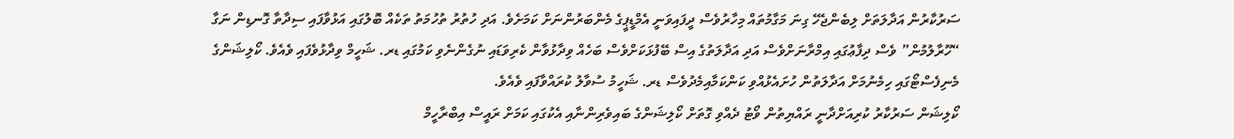ސަރުކާރުން އަދާލަތަށް ލިބެންޖެހޭ ގިނަ މަގާމުތައް މިހާރުވެސް ދީފައިވަނީ އެމްޑީޕީގެ މެންބަރުންނަށް ކަމަށެވެ. އަދި ހުތުރު ތުހުމަތު ތަކެއް ބޮލުގައި އަޅުވާފައި ސިދާތާ ގޮނޑިން ނަގާ “ހޫރާލުމުން” ވެސް ދިފާޢުގައި އިމްރާނަށްވެސް އަދި އަދާލަތުގެ އިސް ބޭފުޅަކަށްވެސް ބަހެއް ވިދާޅުވާން ކެރިވަޑައި ނުގެންނެވި ކަމުގައި ޑރ. ޝަހީމް ވިދާޅުވެފައި ވެއެވެ. ކޯލިޝަންގެ މެނިފެސްޓޯގައި ހިމެނުމަށް އަދާލަތުން ހުށައެޅުއްވި ކަންކަމާއިމެދުވެސް ޑރ. ޝަހީމު ސުވާލު ކުރައްވާފައި ވެއެވެ.
ކޯލިޝަން ސަރުކާރު ކުރިއަށްދާނީ ރައްޔިތުން ވޯޓު ދެއްވި ގޮތަށް ކޯލިޝަންގެ ބައިވެރިންނާއި އެކުގައި ކަމަށް ރައީސް އިބްރާހީމް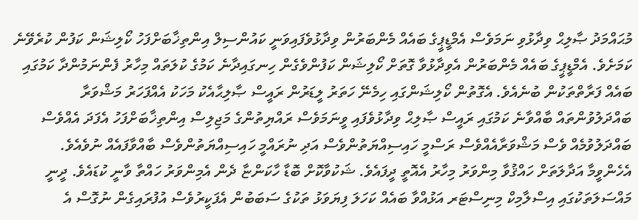މުޙައްމަދު ޞާލިޙް ވިދާޅުވި ނަމަވެސް އެމްޑީޕީގެ ބައެއް މެންބަރުން ވިދާޅުވެފައިވަނީ ކައުންސިލް އިންތިޚާބަށްފަހު ކޯލިޝަން ކަފުން ކުރެވޭނެ ކަމަށެވެ. އެމްޑީޕީގެ ބައެއް މެންބަރުން އެވިދާޅުވާ ގޮތަށް ކޯލިޝަން ކަފުންވެގެން ހިނގައިދާނެ ކަމުގެ ކުލަތައް މިހާރު ފެންނަމުންދާ ކަމުގައި ބައެއް ފަރާތްތަކުން ބުނެއެވެ. އެގޮތުން ކޯލިޝަންގައި ހިމެނޭ ހަތަރު ލީޑަރުން ރައީސް ޞާލިޙާއެކު މަހަކު އެއްފަހަރު މަޝްވަރާ ބައްދަލުވުންތައް ބާއްވާނެ ކަމުގައި ރައީސް ޞާލިޙް ވިދާޅުވެފައި ވީނަމަވެސް ރައްޔިތުންގެ މަޖިލިސް އިންތިޚާބަށްފަހު އެފަދަ އެއްވެސް ބައްދަލުވުމެއް ވެސް މަޝްވަރާއެއްވެސް ރަސްމީ ހައިސިއްޔަތުންވެސް އަދި ނުރައްމީ ހައިސިއްޔަތުންވެސް ބާއްވާފައެއް ނުވެއެވެ.
އެހެންވީމާ އަދާލަތަށް ހައްޤުވާ މިންވަރު މިހާރު އެއޮތީ ދީފައެވެ. ޝަކުވާކޮށް ބޮޑާ ހާކަންޏާ ދެން އެމިންވަރު ހައްތާ ވާނީ ކުޑައެވެ. ދީނީ މައްސަލަތަކުގައި އިސްލާމިކް މިނިސްޓަރ އަޅުއްވާ ބައެއް ކަހަލަ ފިޔަވަޅު ތަކުގެ ސަބަބުން އެފަކީރުވެސް އުފުރައިގެން ނުގޮސް އެ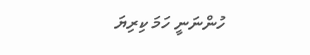ހުންނަނީ ހަމަ ކިރިޔަ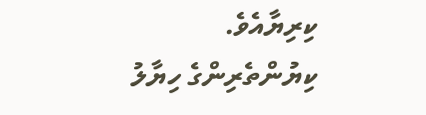ކިރިޔާއެވެ.
ކިޔުންތެރިންގެ ހިޔާލު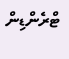ޓްރެންޑިން